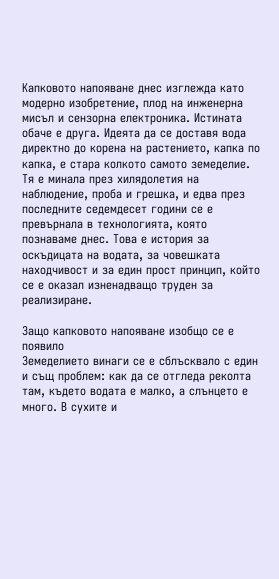Капковото напояване днес изглежда като модерно изобретение, плод на инженерна мисъл и сензорна електроника. Истината обаче е друга. Идеята да се доставя вода директно до корена на растението, капка по капка, е стара колкото самото земеделие. Тя е минала през хилядолетия на наблюдение, проба и грешка, и едва през последните седемдесет години се е превърнала в технологията, която познаваме днес. Това е история за оскъдицата на водата, за човешката находчивост и за един прост принцип, който се е оказал изненадващо труден за реализиране.

Защо капковото напояване изобщо се е появило
Земеделието винаги се е сблъсквало с един и същ проблем: как да се отгледа реколта там, където водата е малко, а слънцето е много. В сухите и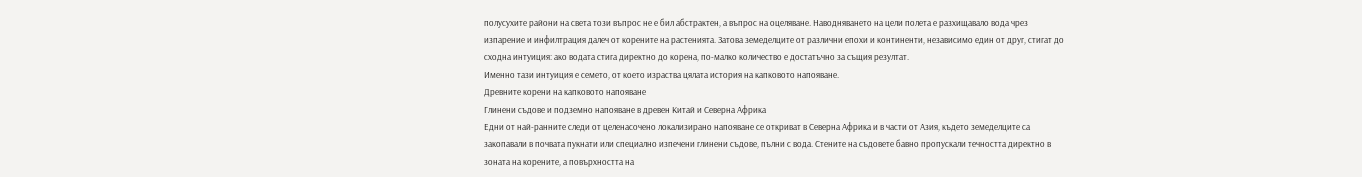полусухите райони на света този въпрос не е бил абстрактен, а въпрос на оцеляване. Наводняването на цели полета е разхищавало вода чрез изпарение и инфилтрация далеч от корените на растенията. Затова земеделците от различни епохи и континенти, независимо един от друг, стигат до сходна интуиция: ако водата стига директно до корена, по-малко количество е достатъчно за същия резултат.
Именно тази интуиция е семето, от което израства цялата история на капковото напояване.
Древните корени на капковото напояване
Глинени съдове и подземно напояване в древен Китай и Северна Африка
Едни от най-ранните следи от целенасочено локализирано напояване се откриват в Северна Африка и в части от Азия, където земеделците са закопавали в почвата пукнати или специално изпечени глинени съдове, пълни с вода. Стените на съдовете бавно пропускали течността директно в зоната на корените, а повърхността на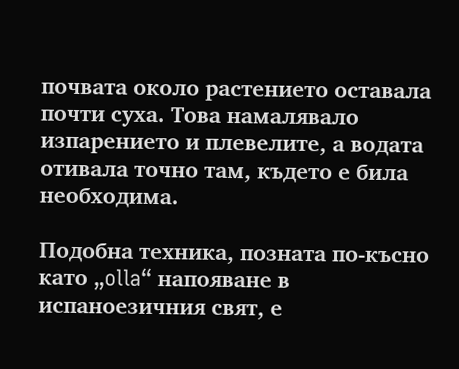почвата около растението оставала почти суха. Това намалявало изпарението и плевелите, а водата отивала точно там, където е била необходима.

Подобна техника, позната по-късно като „olla“ напояване в испаноезичния свят, е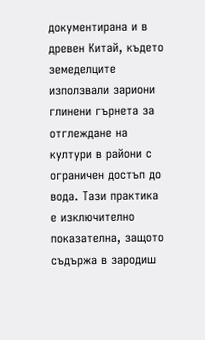документирана и в древен Китай, където земеделците използвали зариони глинени гърнета за отглеждане на култури в райони с ограничен достъп до вода. Тази практика е изключително показателна, защото съдържа в зародиш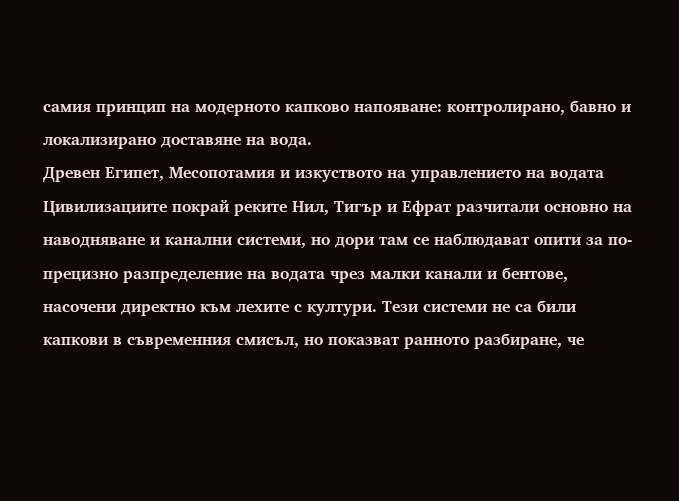самия принцип на модерното капково напояване: контролирано, бавно и локализирано доставяне на вода.
Древен Египет, Месопотамия и изкуството на управлението на водата
Цивилизациите покрай реките Нил, Тигър и Ефрат разчитали основно на наводняване и канални системи, но дори там се наблюдават опити за по-прецизно разпределение на водата чрез малки канали и бентове, насочени директно към лехите с култури. Тези системи не са били капкови в съвременния смисъл, но показват ранното разбиране, че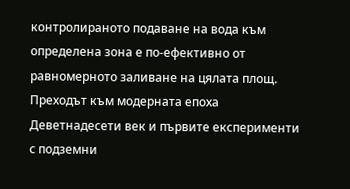контролираното подаване на вода към определена зона е по-ефективно от равномерното заливане на цялата площ.
Преходът към модерната епоха
Деветнадесети век и първите експерименти с подземни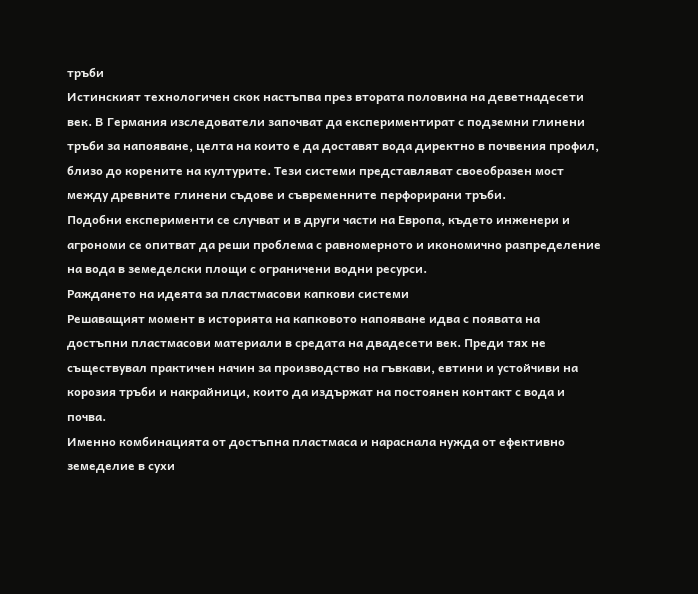тръби
Истинският технологичен скок настъпва през втората половина на деветнадесети век. В Германия изследователи започват да експериментират с подземни глинени тръби за напояване, целта на които е да доставят вода директно в почвения профил, близо до корените на културите. Тези системи представляват своеобразен мост между древните глинени съдове и съвременните перфорирани тръби.
Подобни експерименти се случват и в други части на Европа, където инженери и агрономи се опитват да реши проблема с равномерното и икономично разпределение на вода в земеделски площи с ограничени водни ресурси.
Раждането на идеята за пластмасови капкови системи
Решаващият момент в историята на капковото напояване идва с появата на достъпни пластмасови материали в средата на двадесети век. Преди тях не съществувал практичен начин за производство на гъвкави, евтини и устойчиви на корозия тръби и накрайници, които да издържат на постоянен контакт с вода и почва.
Именно комбинацията от достъпна пластмаса и нараснала нужда от ефективно земеделие в сухи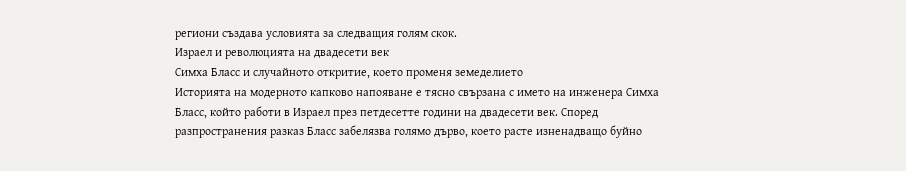региони създава условията за следващия голям скок.
Израел и революцията на двадесети век
Симха Бласс и случайното откритие, което променя земеделието
Историята на модерното капково напояване е тясно свързана с името на инженера Симха Бласс, който работи в Израел през петдесетте години на двадесети век. Според разпространения разказ Бласс забелязва голямо дърво, което расте изненадващо буйно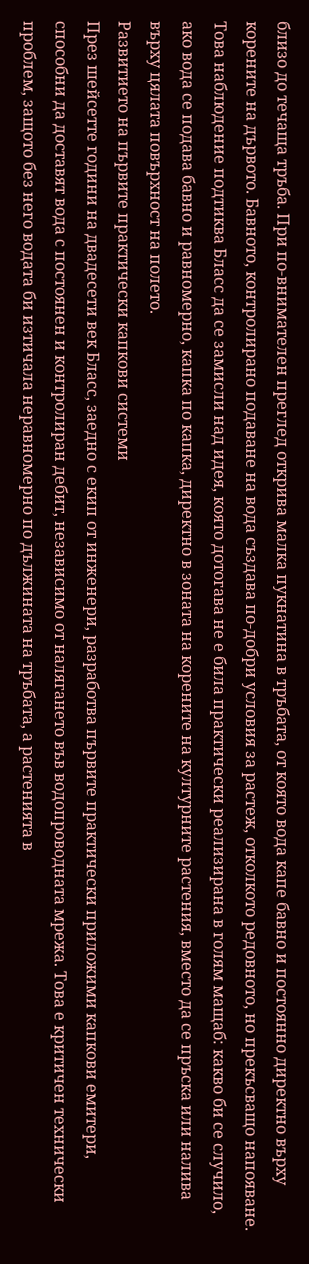близо до течаща тръба. При по-внимателен преглед открива малка пукнатина в тръбата, от която вода капе бавно и постоянно директно върху корените на дървото. Бавното, контролирано подаване на вода създава по-добри условия за растеж, отколкото редовното, но прекъсващо напояване.
Това наблюдение подтиква Бласс да се замисли над идея, която дотогава не е била практически реализирана в голям мащаб: какво би се случило, ако вода се подава бавно и равномерно, капка по капка, директно в зоната на корените на културните растения, вместо да се пръска или налива върху цялата повърхност на полето.
Развитието на първите практически капкови системи
През шейсетте години на двадесети век Бласс, заедно с екип от инженери, разработва първите практически приложими капкови емитери, способни да доставят вода с постоянен и контролиран дебит, независимо от налягането във водопроводната мрежа. Това е критичен технически проблем, защото без него водата би изтичала неравномерно по дължината на тръбата, а растенията в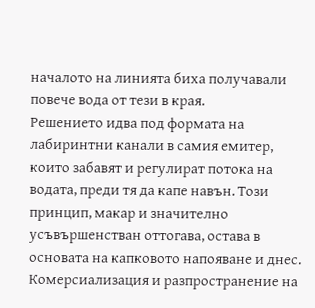началото на линията биха получавали повече вода от тези в края.
Решението идва под формата на лабиринтни канали в самия емитер, които забавят и регулират потока на водата, преди тя да капе навън. Този принцип, макар и значително усъвършенстван оттогава, остава в основата на капковото напояване и днес.
Комерсиализация и разпространение на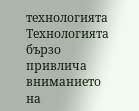технологията
Технологията бързо привлича вниманието на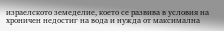израелското земеделие, което се развива в условия на хроничен недостиг на вода и нужда от максимална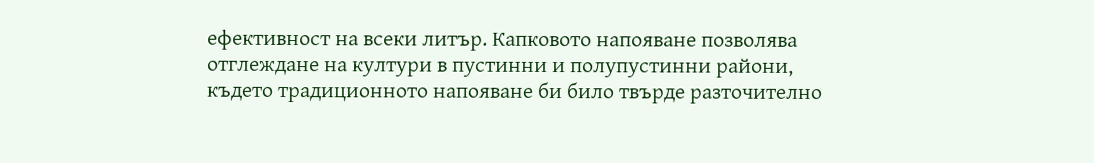ефективност на всеки литър. Капковото напояване позволява отглеждане на култури в пустинни и полупустинни райони, където традиционното напояване би било твърде разточително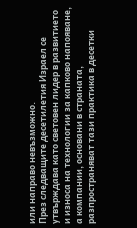или направо невъзможно.
През следващите десетилетия Израел се утвърждава като световен лидер в развитието и износа на технологии за капково напояване, а компании, основани в страната, разпространяват тази практика в десетки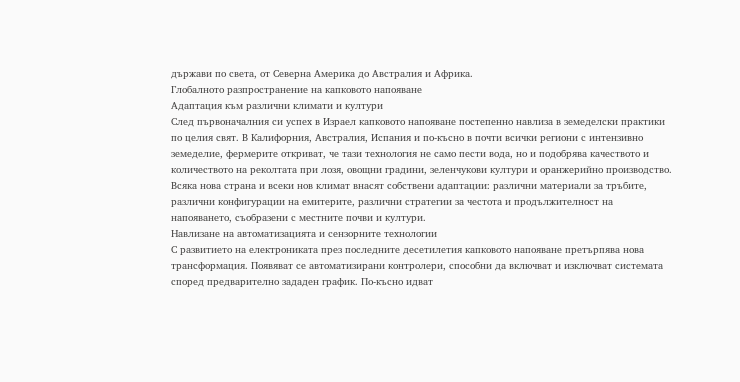държави по света, от Северна Америка до Австралия и Африка.
Глобалното разпространение на капковото напояване
Адаптация към различни климати и култури
След първоначалния си успех в Израел капковото напояване постепенно навлиза в земеделски практики по целия свят. В Калифорния, Австралия, Испания и по-късно в почти всички региони с интензивно земеделие, фермерите откриват, че тази технология не само пести вода, но и подобрява качеството и количеството на реколтата при лозя, овощни градини, зеленчукови култури и оранжерийно производство.
Всяка нова страна и всеки нов климат внасят собствени адаптации: различни материали за тръбите, различни конфигурации на емитерите, различни стратегии за честота и продължителност на напояването, съобразени с местните почви и култури.
Навлизане на автоматизацията и сензорните технологии
С развитието на електрониката през последните десетилетия капковото напояване претърпява нова трансформация. Появяват се автоматизирани контролери, способни да включват и изключват системата според предварително зададен график. По-късно идват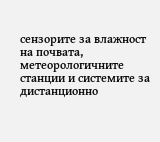сензорите за влажност на почвата, метеорологичните станции и системите за дистанционно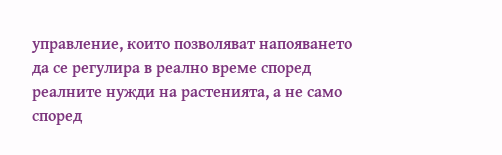управление, които позволяват напояването да се регулира в реално време според реалните нужди на растенията, а не само според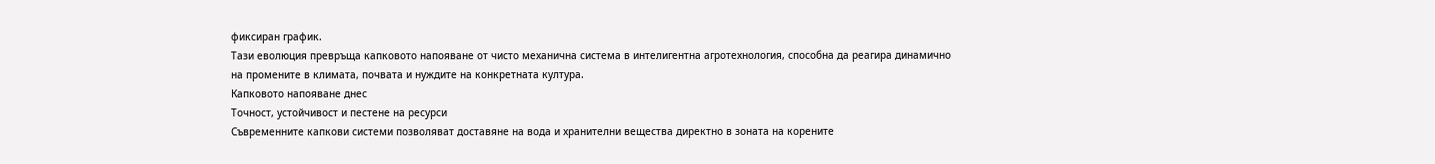фиксиран график.
Тази еволюция превръща капковото напояване от чисто механична система в интелигентна агротехнология, способна да реагира динамично на промените в климата, почвата и нуждите на конкретната култура.
Капковото напояване днес
Точност, устойчивост и пестене на ресурси
Съвременните капкови системи позволяват доставяне на вода и хранителни вещества директно в зоната на корените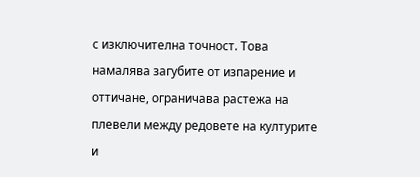с изключителна точност. Това намалява загубите от изпарение и оттичане, ограничава растежа на плевели между редовете на културите и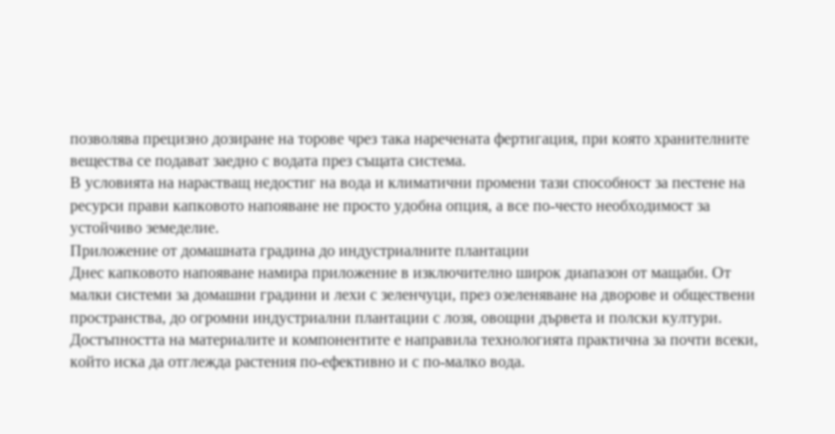позволява прецизно дозиране на торове чрез така наречената фертигация, при която хранителните вещества се подават заедно с водата през същата система.
В условията на нарастващ недостиг на вода и климатични промени тази способност за пестене на ресурси прави капковото напояване не просто удобна опция, а все по-често необходимост за устойчиво земеделие.
Приложение от домашната градина до индустриалните плантации
Днес капковото напояване намира приложение в изключително широк диапазон от мащаби. От малки системи за домашни градини и лехи с зеленчуци, през озеленяване на дворове и обществени пространства, до огромни индустриални плантации с лозя, овощни дървета и полски култури. Достъпността на материалите и компонентите е направила технологията практична за почти всеки, който иска да отглежда растения по-ефективно и с по-малко вода.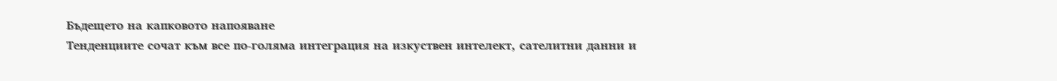Бъдещето на капковото напояване
Тенденциите сочат към все по-голяма интеграция на изкуствен интелект, сателитни данни и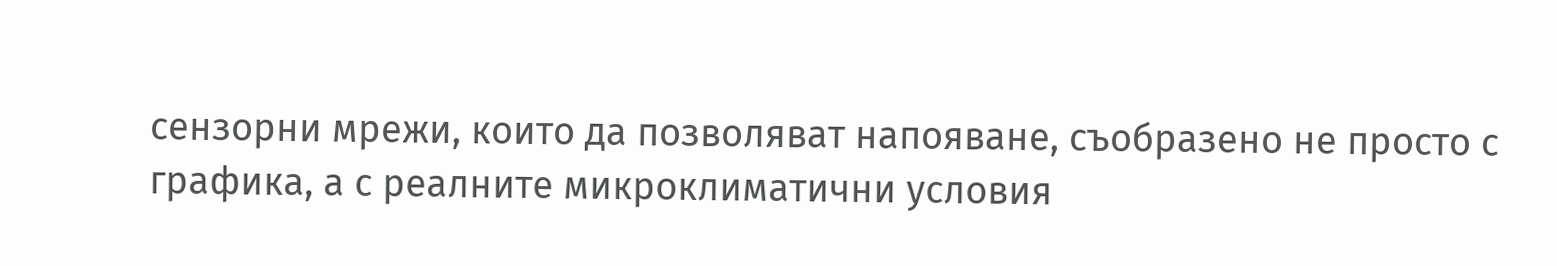сензорни мрежи, които да позволяват напояване, съобразено не просто с графика, а с реалните микроклиматични условия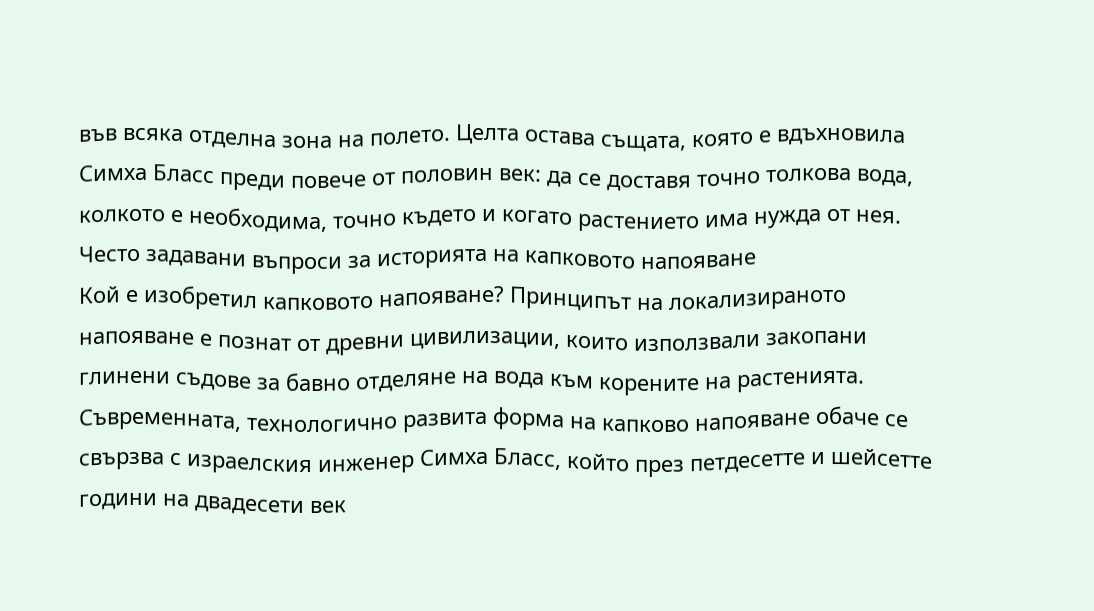във всяка отделна зона на полето. Целта остава същата, която е вдъхновила Симха Бласс преди повече от половин век: да се доставя точно толкова вода, колкото е необходима, точно където и когато растението има нужда от нея.
Често задавани въпроси за историята на капковото напояване
Кой е изобретил капковото напояване? Принципът на локализираното напояване е познат от древни цивилизации, които използвали закопани глинени съдове за бавно отделяне на вода към корените на растенията. Съвременната, технологично развита форма на капково напояване обаче се свързва с израелския инженер Симха Бласс, който през петдесетте и шейсетте години на двадесети век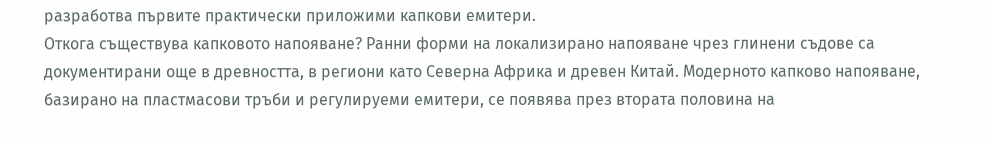разработва първите практически приложими капкови емитери.
Откога съществува капковото напояване? Ранни форми на локализирано напояване чрез глинени съдове са документирани още в древността, в региони като Северна Африка и древен Китай. Модерното капково напояване, базирано на пластмасови тръби и регулируеми емитери, се появява през втората половина на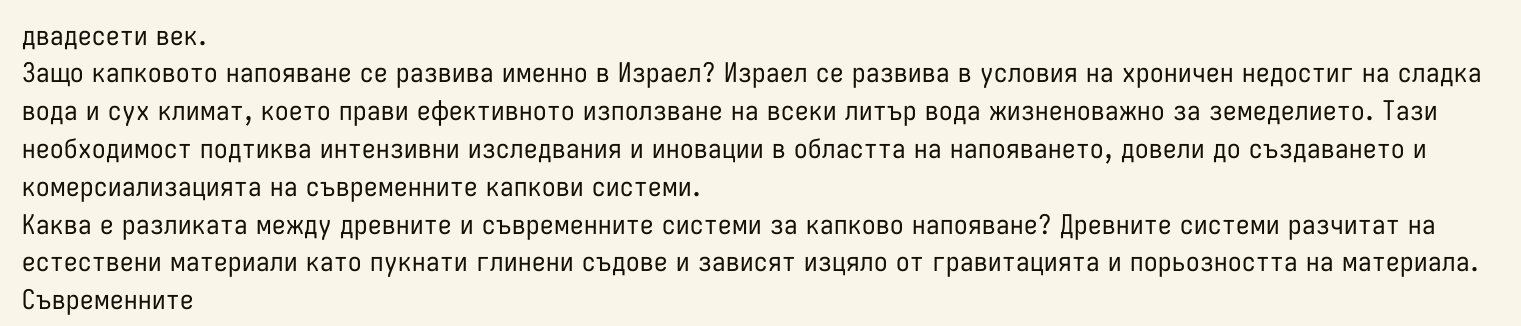двадесети век.
Защо капковото напояване се развива именно в Израел? Израел се развива в условия на хроничен недостиг на сладка вода и сух климат, което прави ефективното използване на всеки литър вода жизненоважно за земеделието. Тази необходимост подтиква интензивни изследвания и иновации в областта на напояването, довели до създаването и комерсиализацията на съвременните капкови системи.
Каква е разликата между древните и съвременните системи за капково напояване? Древните системи разчитат на естествени материали като пукнати глинени съдове и зависят изцяло от гравитацията и порьозността на материала. Съвременните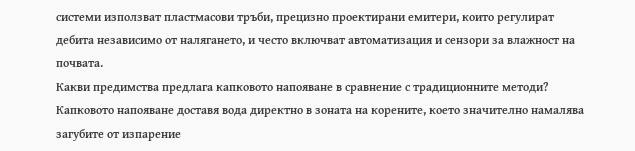системи използват пластмасови тръби, прецизно проектирани емитери, които регулират дебита независимо от налягането, и често включват автоматизация и сензори за влажност на почвата.
Какви предимства предлага капковото напояване в сравнение с традиционните методи? Капковото напояване доставя вода директно в зоната на корените, което значително намалява загубите от изпарение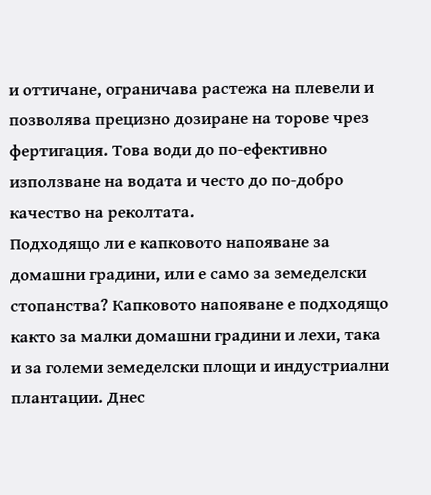и оттичане, ограничава растежа на плевели и позволява прецизно дозиране на торове чрез фертигация. Това води до по-ефективно използване на водата и често до по-добро качество на реколтата.
Подходящо ли е капковото напояване за домашни градини, или е само за земеделски стопанства? Капковото напояване е подходящо както за малки домашни градини и лехи, така и за големи земеделски площи и индустриални плантации. Днес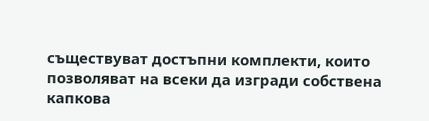съществуват достъпни комплекти, които позволяват на всеки да изгради собствена капкова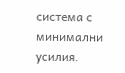система с минимални усилия.